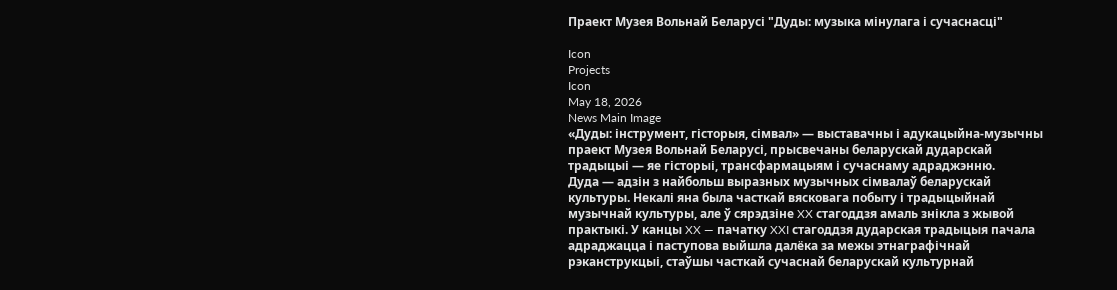Праект Музея Вольнай Беларусі "Дуды: музыка мінулага і сучаснасці"

Icon
Projects
Icon
May 18, 2026
News Main Image
«Дуды: інструмент, гісторыя, сімвал» — выставачны і адукацыйна-музычны праект Музея Вольнай Беларусі, прысвечаны беларускай дударскай традыцыі — яе гісторыі, трансфармацыям і сучаснаму адраджэнню.
Дуда — адзін з найбольш выразных музычных сімвалаў беларускай культуры. Некалі яна была часткай вясковага побыту і традыцыйнай музычнай культуры, але ў сярэдзіне XX стагоддзя амаль знікла з жывой практыкі. У канцы XX — пачатку XXI стагоддзя дударская традыцыя пачала адраджацца і паступова выйшла далёка за межы этнаграфічнай рэканструкцыі, стаўшы часткай сучаснай беларускай культурнай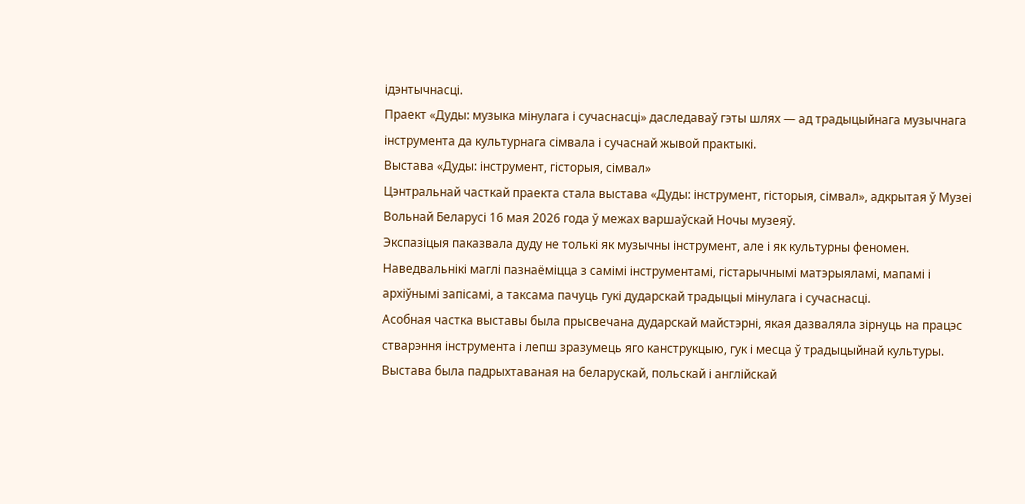ідэнтычнасці.
Праект «Дуды: музыка мінулага і сучаснасці» даследаваў гэты шлях — ад традыцыйнага музычнага інструмента да культурнага сімвала і сучаснай жывой практыкі.
Выстава «Дуды: інструмент, гісторыя, сімвал»
Цэнтральнай часткай праекта стала выстава «Дуды: інструмент, гісторыя, сімвал», адкрытая ў Музеі Вольнай Беларусі 16 мая 2026 года ў межах варшаўскай Ночы музеяў.
Экспазіцыя паказвала дуду не толькі як музычны інструмент, але і як культурны феномен. Наведвальнікі маглі пазнаёміцца з самімі інструментамі, гістарычнымі матэрыяламі, мапамі і архіўнымі запісамі, а таксама пачуць гукі дударскай традыцыі мінулага і сучаснасці.
Асобная частка выставы была прысвечана дударскай майстэрні, якая дазваляла зірнуць на працэс стварэння інструмента і лепш зразумець яго канструкцыю, гук і месца ў традыцыйнай культуры.
Выстава была падрыхтаваная на беларускай, польскай і англійскай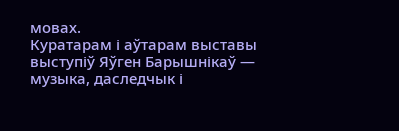мовах.
Куратарам і аўтарам выставы выступіў Яўген Барышнікаў — музыка, даследчык і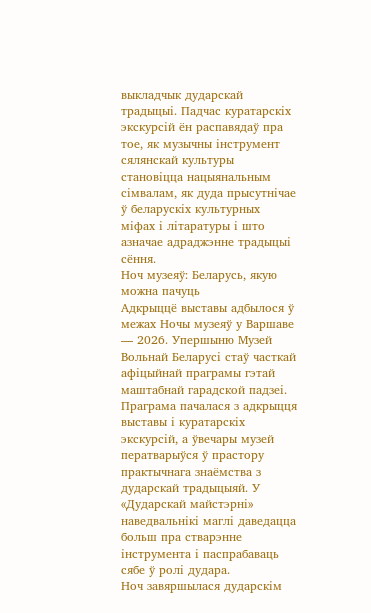выкладчык дударскай традыцыі. Падчас куратарскіх экскурсій ён распавядаў пра тое, як музычны інструмент сялянскай культуры становіцца нацыянальным сімвалам, як дуда прысутнічае ў беларускіх культурных міфах і літаратуры і што азначае адраджэнне традыцыі сёння.
Ноч музеяў: Беларусь, якую можна пачуць
Адкрыццё выставы адбылося ў межах Ночы музеяў у Варшаве — 2026. Упершыню Музей Вольнай Беларусі стаў часткай афіцыйнай праграмы гэтай маштабнай гарадской падзеі.
Праграма пачалася з адкрыцця выставы і куратарскіх экскурсій, а ўвечары музей ператварыўся ў прастору практычнага знаёмства з дударскай традыцыяй. У «Дударскай майстэрні» наведвальнікі маглі даведацца больш пра стварэнне інструмента і паспрабаваць сябе ў ролі дудара.
Ноч завяршылася дударскім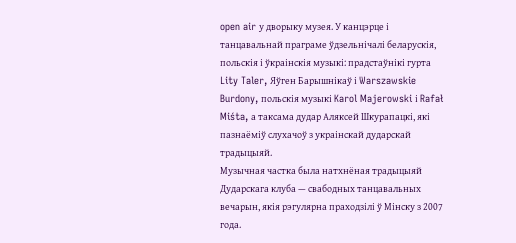open air у дворыку музея. У канцэрце і танцавальнай праграме ўдзельнічалі беларускія, польскія і ўкраінскія музыкі: прадстаўнікі гурта Lity Taler, Яўген Барышнікаў і Warszawskie Burdony, польскія музыкі Karol Majerowski і Rafał Miśta, а таксама дудар Аляксей Шкурапацкі, які пазнаёміў слухачоў з украінскай дударскай традыцыяй.
Музычная частка была натхнёная традыцыяй Дударскага клуба — свабодных танцавальных вечарын, якія рэгулярна праходзілі ў Мінску з 2007 года.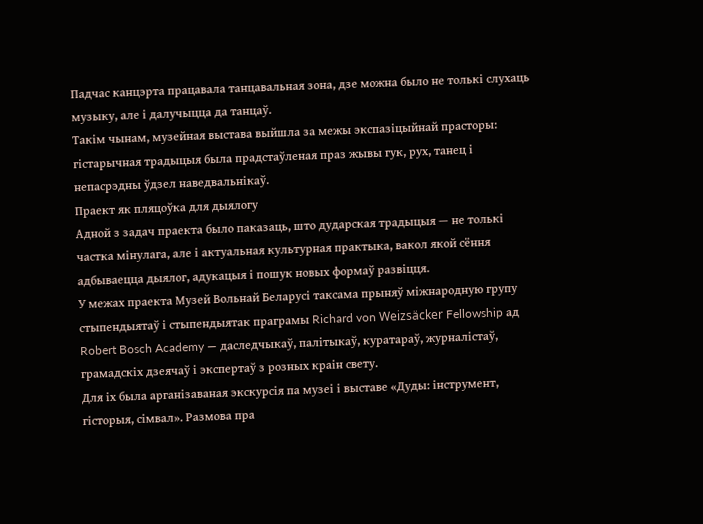Падчас канцэрта працавала танцавальная зона, дзе можна было не толькі слухаць музыку, але і далучыцца да танцаў.
Такім чынам, музейная выстава выйшла за межы экспазіцыйнай прасторы: гістарычная традыцыя была прадстаўленая праз жывы гук, рух, танец і непасрэдны ўдзел наведвальнікаў.
Праект як пляцоўка для дыялогу
Адной з задач праекта было паказаць, што дударская традыцыя — не толькі частка мінулага, але і актуальная культурная практыка, вакол якой сёння адбываецца дыялог, адукацыя і пошук новых формаў развіцця.
У межах праекта Музей Вольнай Беларусі таксама прыняў міжнародную групу стыпендыятаў і стыпендыятак праграмы Richard von Weizsäcker Fellowship ад Robert Bosch Academy — даследчыкаў, палітыкаў, куратараў, журналістаў, грамадскіх дзеячаў і экспертаў з розных краін свету.
Для іх была арганізаваная экскурсія па музеі і выставе «Дуды: інструмент, гісторыя, сімвал». Размова пра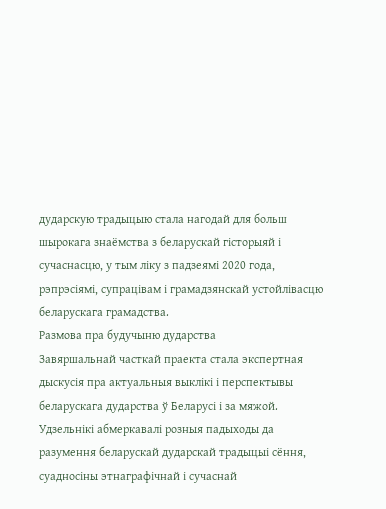дударскую традыцыю стала нагодай для больш шырокага знаёмства з беларускай гісторыяй і сучаснасцю, у тым ліку з падзеямі 2020 года, рэпрэсіямі, супрацівам і грамадзянскай устойлівасцю беларускага грамадства.
Размова пра будучыню дударства
Завяршальнай часткай праекта стала экспертная дыскусія пра актуальныя выклікі і перспектывы беларускага дударства ў Беларусі і за мяжой.
Удзельнікі абмеркавалі розныя падыходы да разумення беларускай дударскай традыцыі сёння, суадносіны этнаграфічнай і сучаснай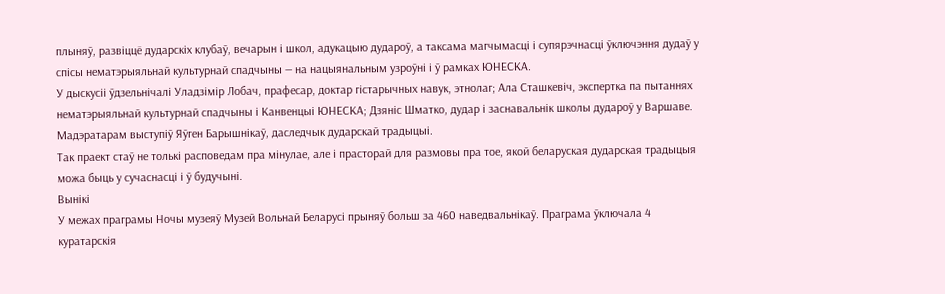плыняў, развіццё дударскіх клубаў, вечарын і школ, адукацыю дудароў, а таксама магчымасці і супярэчнасці ўключэння дудаў у спісы нематэрыяльнай культурнай спадчыны — на нацыянальным узроўні і ў рамках ЮНЕСКА.
У дыскусіі ўдзельнічалі Уладзімір Лобач, прафесар, доктар гістарычных навук, этнолаг; Ала Сташкевіч, экспертка па пытаннях нематэрыяльнай культурнай спадчыны і Канвенцыі ЮНЕСКА; Дзяніс Шматко, дудар і заснавальнік школы дудароў у Варшаве. Мадэратарам выступіў Яўген Барышнікаў, даследчык дударскай традыцыі.
Так праект стаў не толькі расповедам пра мінулае, але і прасторай для размовы пра тое, якой беларуская дударская традыцыя можа быць у сучаснасці і ў будучыні.
Вынікі
У межах праграмы Ночы музеяў Музей Вольнай Беларусі прыняў больш за 460 наведвальнікаў. Праграма ўключала 4 куратарскія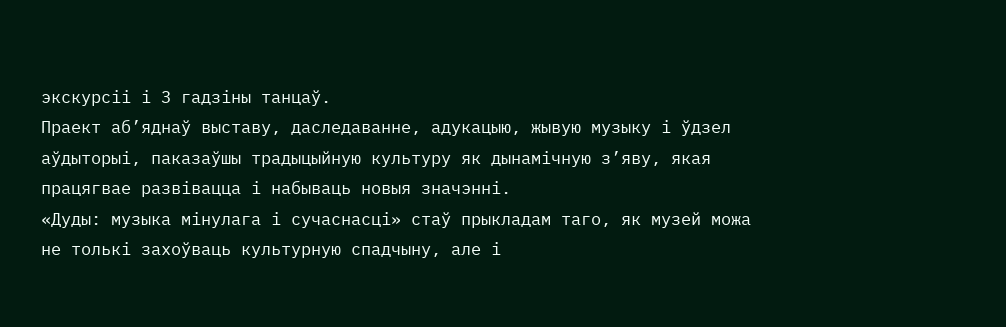экскурсіі і 3 гадзіны танцаў.
Праект аб’яднаў выставу, даследаванне, адукацыю, жывую музыку і ўдзел аўдыторыі, паказаўшы традыцыйную культуру як дынамічную з’яву, якая працягвае развівацца і набываць новыя значэнні.
«Дуды: музыка мінулага і сучаснасці» стаў прыкладам таго, як музей можа не толькі захоўваць культурную спадчыну, але і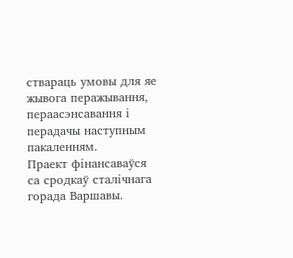ствараць умовы для яе жывога перажывання, пераасэнсавання і перадачы наступным пакаленням.
Праект фінансаваўся са сродкаў сталічнага горада Варшавы.